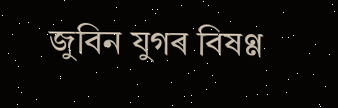জুবিন যুগৰ বিষণ্ণ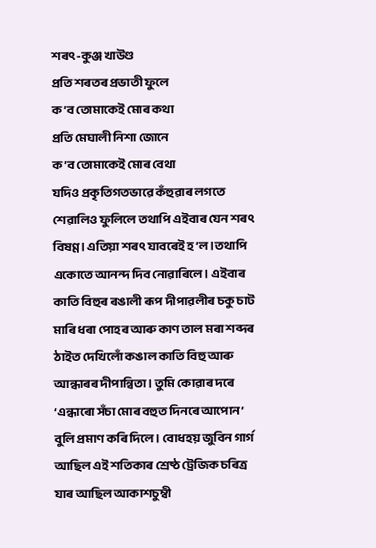শৰৎ-কুঞ্জ খাউণ্ড
প্ৰতি শৰতৰ প্ৰভাতী ফুলে
ক’ব তোমাকেই মোৰ কথা
প্ৰতি মেঘালী নিশা জোনে
ক’ব তোমাকেই মোৰ বেথা
যদিও প্ৰকৃতিগতভাৱে কঁহুৱাৰ লগতে শেৱালিও ফুলিলে তথাপি এইবাৰ যেন শৰৎ বিষণ্ণ। এতিয়া শৰৎ যাবৰেই হ’ল।তথাপি একোতে আনন্দ দিব নোৱাৰিলে। এইবাৰ কাতি বিহুৰ ৰঙালী ৰূপ দীপাৱলীৰ চকু চাট মাৰি ধৰা পোহৰ আৰু কাণ তাল মৰা শব্দৰ ঠাইত দেখিলোঁ কঙাল কাতি বিহু আৰু আন্ধাৰৰ দীপান্বিতা। তুমি কোৱাৰ দৰে ‘এন্ধাৰো সঁচা মোৰ বহুত দিনৰে আপোন’ বুলি প্ৰমাণ কৰি দিলে। বোধহয় জুবিন গাৰ্গ আছিল এই শতিকাৰ শ্ৰেষ্ঠ ট্ৰেজিক চৰিত্ৰ যাৰ আছিল আকাশচুম্বী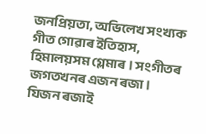জনপ্ৰিয়তা, অভিলেখ সংখ্যক গীত গোৱাৰ ইতিহাস, হিমালয়সম গ্লেমাৰ। সংগীতৰ জগতখনৰ এজন ৰজা। যিজন ৰজাই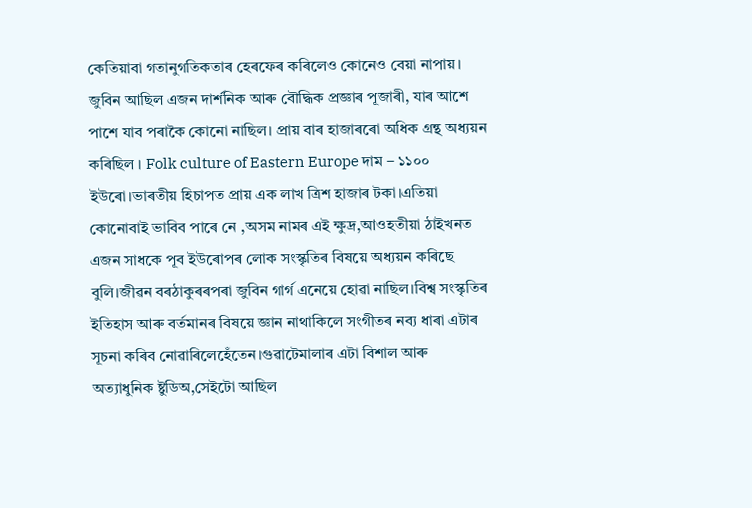কেতিয়াবা গতানুগতিকতাৰ হেৰফেৰ কৰিলেও কোনেও বেয়া নাপায়। জুবিন আছিল এজন দাৰ্শনিক আৰু বৌদ্ধিক প্ৰজ্ঞাৰ পূজাৰী, যাৰ আশে পাশে যাব পৰাকৈ কোনো নাছিল। প্ৰায় বাৰ হাজাৰৰো অধিক গ্ৰন্থ অধ্যয়ন কৰিছিল । Folk culture of Eastern Europe দাম – ১১০০ ইউৰো।ভাৰতীয় হিচাপত প্ৰায় এক লাখ ত্ৰিশ হাজাৰ টকা।এতিয়া কোনোবাই ভাবিব পাৰে নে ,অসম নামৰ এই ক্ষুদ্ৰ,আওহতীয়া ঠাইখনত এজন সাধকে পূব ইউৰোপৰ লোক সংস্কৃতিৰ বিষয়ে অধ্যয়ন কৰিছে বুলি।জীৱন বৰঠাকুৰৰপৰা জুবিন গাৰ্গ এনেয়ে হোৱা নাছিল।বিশ্ব সংস্কৃতিৰ ইতিহাস আৰু বৰ্তমানৰ বিষয়ে জ্ঞান নাথাকিলে সংগীতৰ নব্য ধাৰা এটাৰ সূচনা কৰিব নোৱাৰিলেহেঁতেন।গুৱাটেমালাৰ এটা বিশাল আৰু অত্যাধুনিক ষ্টুডিঅ,সেইটো আছিল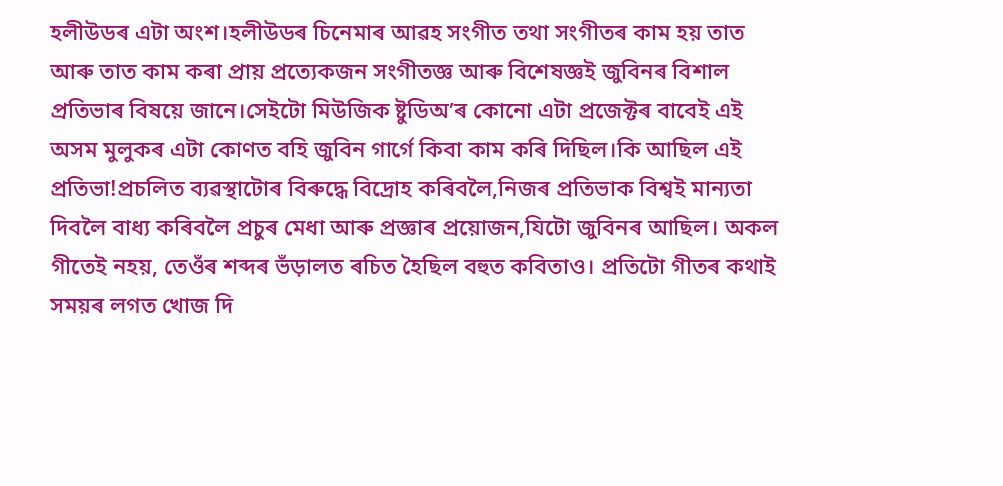হলীউডৰ এটা অংশ।হলীউডৰ চিনেমাৰ আৱহ সংগীত তথা সংগীতৰ কাম হয় তাত আৰু তাত কাম কৰা প্ৰায় প্ৰত্যেকজন সংগীতজ্ঞ আৰু বিশেষজ্ঞই জুবিনৰ বিশাল প্ৰতিভাৰ বিষয়ে জানে।সেইটো মিউজিক ষ্টুডিঅ’ৰ কোনো এটা প্ৰজেক্টৰ বাবেই এই অসম মুলুকৰ এটা কোণত বহি জুবিন গাৰ্গে কিবা কাম কৰি দিছিল।কি আছিল এই প্ৰতিভা!প্ৰচলিত ব্যৱস্থাটোৰ বিৰুদ্ধে বিদ্ৰোহ কৰিবলৈ,নিজৰ প্ৰতিভাক বিশ্বই মান্যতা দিবলৈ বাধ্য কৰিবলৈ প্ৰচুৰ মেধা আৰু প্ৰজ্ঞাৰ প্ৰয়োজন,যিটো জুবিনৰ আছিল। অকল গীতেই নহয়, তেওঁৰ শব্দৰ ভঁড়ালত ৰচিত হৈছিল বহুত কবিতাও। প্ৰতিটো গীতৰ কথাই সময়ৰ লগত খোজ দি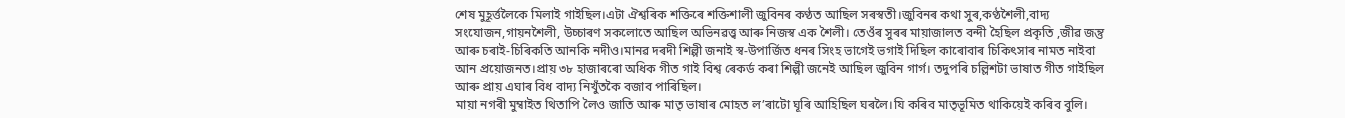শেষ মুহূৰ্ত্তলৈকে মিলাই গাইছিল।এটা ঐশ্বৰিক শক্তিৰে শক্তিশালী জুবিনৰ কণ্ঠত আছিল সৰস্বতী।জুবিনৰ কথা সুৰ,কণ্ঠশৈলী,বাদ্য সংযোজন,গায়নশৈলী, উচ্চাৰণ সকলোতে আছিল অভিনৱত্ত্ব আৰু নিজস্ব এক শৈলী। তেওঁৰ সুৰৰ মায়াজালত বন্দী হৈছিল প্ৰকৃতি ,জীৱ জন্তু আৰু চৰাই-চিৰিকতি আনকি নদীও।মানৱ দৰদী শিল্পী জনাই স্ব-উপাৰ্জিত ধনৰ সিংহ ভাগেই ভগাই দিছিল কাৰোবাৰ চিকিৎসাৰ নামত নাইবা আন প্ৰয়োজনত।প্ৰায় ৩৮ হাজাৰৰো অধিক গীত গাই বিশ্ব ৰেকৰ্ড কৰা শিল্পী জনেই আছিল জুবিন গাৰ্গ। তদুপৰি চল্লিশটা ভাষাত গীত গাইছিল আৰু প্ৰায় এঘাৰ বিধ বাদ্য নিখুঁতকৈ বজাব পাৰিছিল।
মায়া নগৰী মুম্বাইত থিতাপি লৈও জাতি আৰু মাতৃ ভাষাৰ মোহত ল’ৰাটো ঘূৰি আহিছিল ঘৰলৈ।যি কৰিব মাতৃভূমিত থাকিয়েই কৰিব বুলি।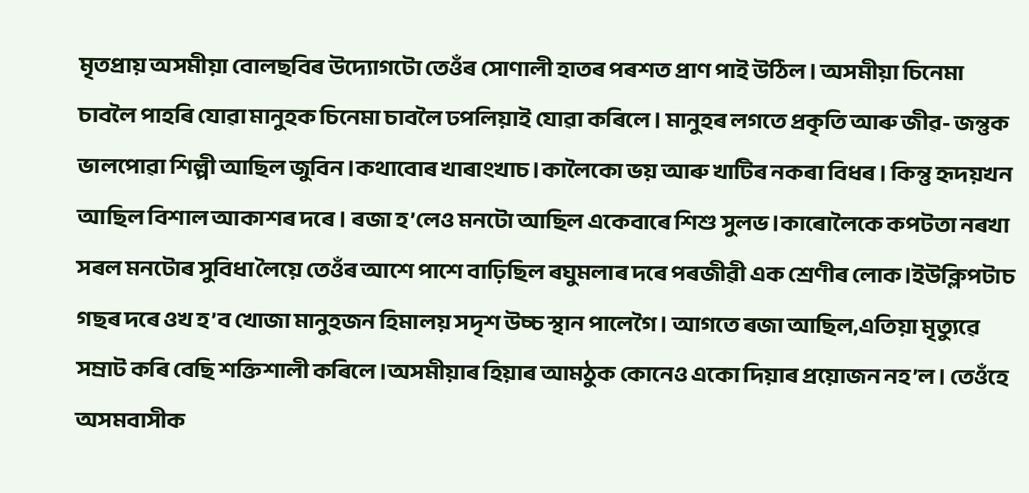মৃতপ্ৰায় অসমীয়া বোলছবিৰ উদ্যোগটো তেওঁৰ সোণালী হাতৰ পৰশত প্ৰাণ পাই উঠিল। অসমীয়া চিনেমা চাবলৈ পাহৰি যোৱা মানুহক চিনেমা চাবলৈ ঢপলিয়াই যোৱা কৰিলে। মানুহৰ লগতে প্ৰকৃতি আৰু জীৱ- জন্তুক ভালপোৱা শিল্পী আছিল জুবিন।কথাবোৰ খাৰাংখাচ।কালৈকো ভয় আৰু খাটিৰ নকৰা বিধৰ। কিন্তু হৃদয়খন আছিল বিশাল আকাশৰ দৰে। ৰজা হ’লেও মনটো আছিল একেবাৰে শিশু সুলভ।কাৰোলৈকে কপটতা নৰখা সৰল মনটোৰ সুবিধা লৈয়ে তেওঁৰ আশে পাশে বাঢ়িছিল ৰঘুমলাৰ দৰে পৰজীৱী এক শ্ৰেণীৰ লোক।ইউক্লিপটাচ গছৰ দৰে ওখ হ’ব খোজা মানুহজন হিমালয় সদৃশ উচ্চ স্থান পালেগৈ। আগতে ৰজা আছিল,এতিয়া মৃত্যুৱে সম্ৰাট কৰি বেছি শক্তিশালী কৰিলে।অসমীয়াৰ হিয়াৰ আমঠুক কোনেও একো দিয়াৰ প্ৰয়োজন নহ’ল। তেওঁহে অসমবাসীক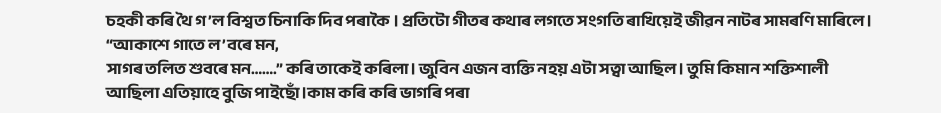চহকী কৰি থৈ গ’ল বিশ্বত চিনাকি দিব পৰাকৈ । প্ৰতিটো গীতৰ কথাৰ লগতে সংগতি ৰাখিয়েই জীৱন নাটৰ সামৰণি মাৰিলে।
“আকাশে গাতে ল’বৰে মন,
সাগৰ তলিত শুবৰে মন…….” কৰি তাকেই কৰিলা। জুবিন এজন ব্যক্তি নহয় এটা সত্বা আছিল। তুমি কিমান শক্তিশালী আছিলা এতিয়াহে বুজি পাইছোঁ।কাম কৰি কৰি ভাগৰি পৰা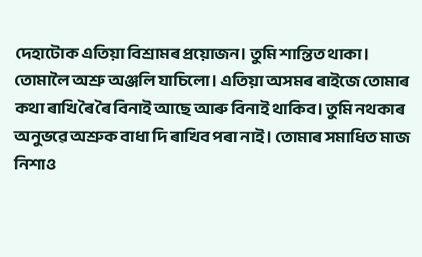দেহাটোক এতিয়া বিশ্ৰামৰ প্ৰয়োজন। তুমি শান্তিত থাকা। তোমালৈ অশ্ৰু অঞ্জলি যাচিলো। এতিয়া অসমৰ ৰাইজে তোমাৰ কথা ৰাখি ৰৈ ৰৈ বিনাই আছে আৰু বিনাই থাকিব। তুমি নথকাৰ অনুভৱে অশ্ৰুক বাধা দি ৰাখিব পৰা নাই। তোমাৰ সমাধিত মাজ নিশাও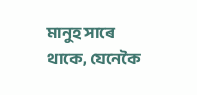মানুহ সাৰে থাকে, যেনেকৈ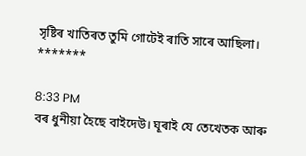সৃষ্টিৰ খাতিৰত তুমি গোটেই ৰাতি সাৰে আছিলা।
*******

8:33 PM
বৰ ধুনীয়া হৈছে বাইদেউ। ঘূৰাই যে তেখেতক আৰু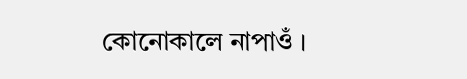কোনোকালে নাপাওঁ ।